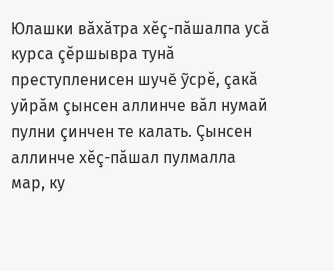Юлашки вăхăтра хĕç-пăшалпа усă курса çĕршывра тунă преступленисен шучĕ ỹсрĕ, çакă уйрăм çынсен аллинче вăл нумай пулни çинчен те калать. Çынсен аллинче хĕç-пăшал пулмалла мар, ку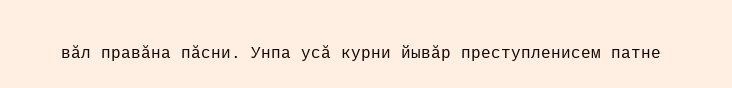вăл правăна пăсни. Унпа усă курни йывăр преступленисем патне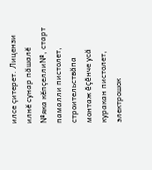илсе çитерет. Лицензи илнĕ сунар пăшалĕ №яка кĕпçелли№, старт памалли пистолет, строительствăпа монтаж ĕçĕнче усă куракан пистолет, электрошок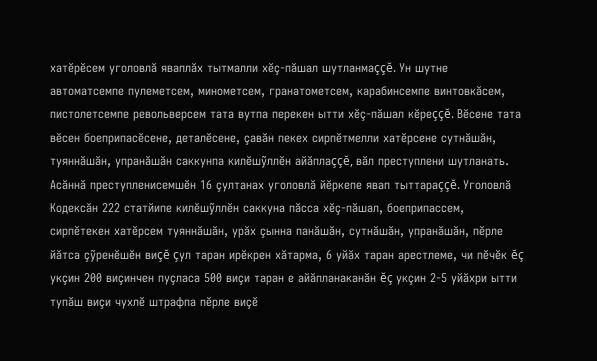хатĕрĕсем уголовлă яваплăх тытмалли хĕç-пăшал шутланмаççĕ. Ун шутне автоматсемпе пулеметсем, минометсем, гранатометсем, карабинсемпе винтовкăсем, пистолетсемпе револьверсем тата вутпа перекен ытти хĕç-пăшал кĕреççĕ. Вĕсене тата вĕсен боеприпасĕсене, деталĕсене, çавăн пекех сирпĕтмелли хатĕрсене сутнăшăн, туяннăшăн, упранăшăн саккунпа килĕшỹллĕн айăплаççĕ, вăл преступлени шутланать. Асăннă преступленисемшĕн 16 çултанах уголовлă йĕркепе явап тыттараççĕ. Уголовлă Кодексăн 222 статйипе килĕшỹллĕн саккуна пăсса хĕç-пăшал, боеприпассем, сирпĕтекен хатĕрсем туяннăшăн, урăх çынна панăшăн, сутнăшăн, упранăшăн, пĕрле йăтса çỹренĕшĕн виçĕ çул таран ирĕкрен хăтарма, 6 уйăх таран арестлеме, чи пĕчĕк ĕç укçин 200 виçинчен пуçласа 500 виçи таран е айăпланаканăн ĕç укçин 2-5 уйăхри ытти тупăш виçи чухлĕ штрафпа пĕрле виçĕ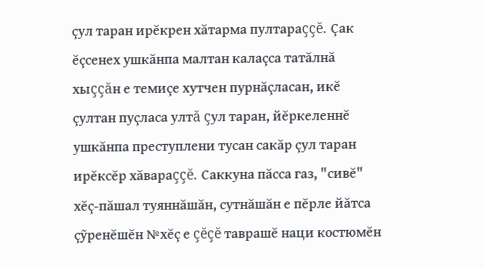çул таран ирĕкрен хăтарма пултараççĕ. Çак ĕçсенех ушкăнпа малтан калаçса татăлнă хыççăн е темиçе хутчен пурнăçласан, икĕ çултан пуçласа ултă çул таран, йĕркеленнĕ ушкăнпа преступлени тусан сакăр çул таран ирĕксĕр хăвараççĕ. Саккуна пăсса газ, "сивĕ" хĕç-пăшал туяннăшăн, сутнăшăн е пĕрле йăтса çỹренĕшĕн №хĕç е çĕçĕ таврашĕ наци костюмĕн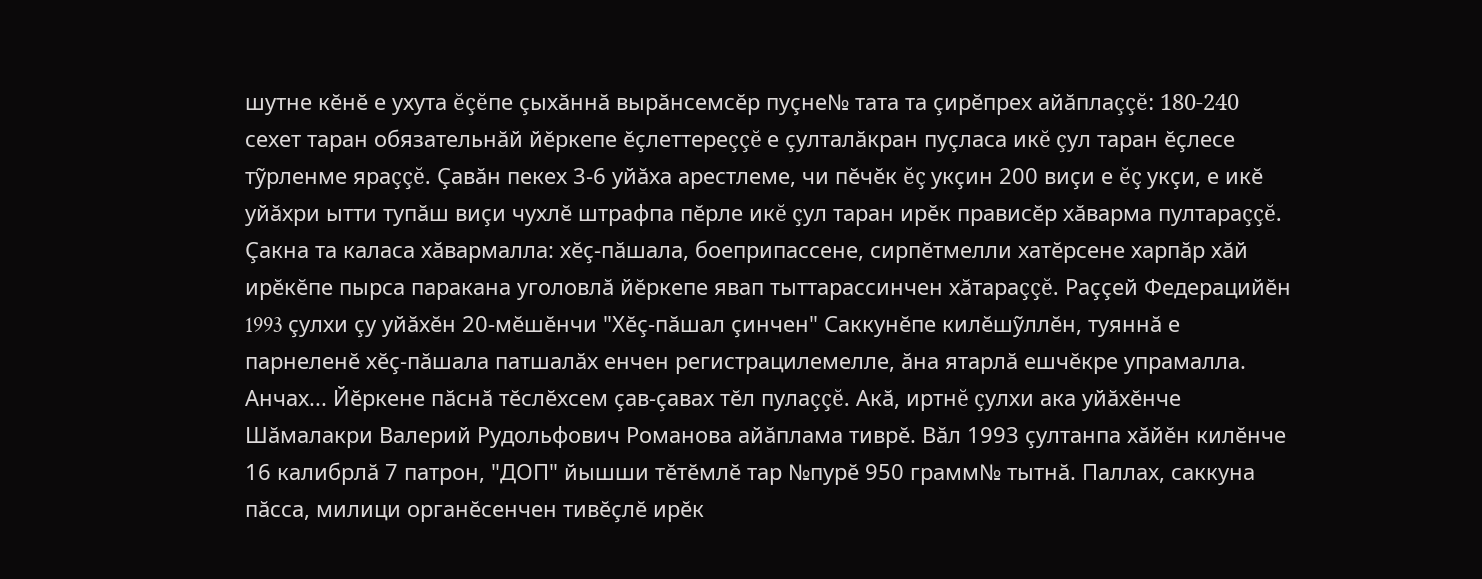шутне кĕнĕ е ухута ĕçĕпе çыхăннă вырăнсемсĕр пуçне№ тата та çирĕпрех айăплаççĕ: 180-240 сехет таран обязательнăй йĕркепе ĕçлеттереççĕ е çулталăкран пуçласа икĕ çул таран ĕçлесе тỹрленме яраççĕ. Çавăн пекех 3-6 уйăха арестлеме, чи пĕчĕк ĕç укçин 200 виçи е ĕç укçи, е икĕ уйăхри ытти тупăш виçи чухлĕ штрафпа пĕрле икĕ çул таран ирĕк прависĕр хăварма пултараççĕ. Çакна та каласа хăвармалла: хĕç-пăшала, боеприпассене, сирпĕтмелли хатĕрсене харпăр хăй ирĕкĕпе пырса паракана уголовлă йĕркепе явап тыттарассинчен хăтараççĕ. Раççей Федерацийĕн 1993 çулхи çу уйăхĕн 20-мĕшĕнчи "Хĕç-пăшал çинчен" Саккунĕпе килĕшỹллĕн, туяннă е парнеленĕ хĕç-пăшала патшалăх енчен регистрацилемелле, ăна ятарлă ешчĕкре упрамалла. Анчах... Йĕркене пăснă тĕслĕхсем çав-çавах тĕл пулаççĕ. Акă, иртнĕ çулхи ака уйăхĕнче Шăмалакри Валерий Рудольфович Романова айăплама тиврĕ. Вăл 1993 çултанпа хăйĕн килĕнче 16 калибрлă 7 патрон, "ДОП" йышши тĕтĕмлĕ тар №пурĕ 950 грамм№ тытнă. Паллах, саккуна пăсса, милици органĕсенчен тивĕçлĕ ирĕк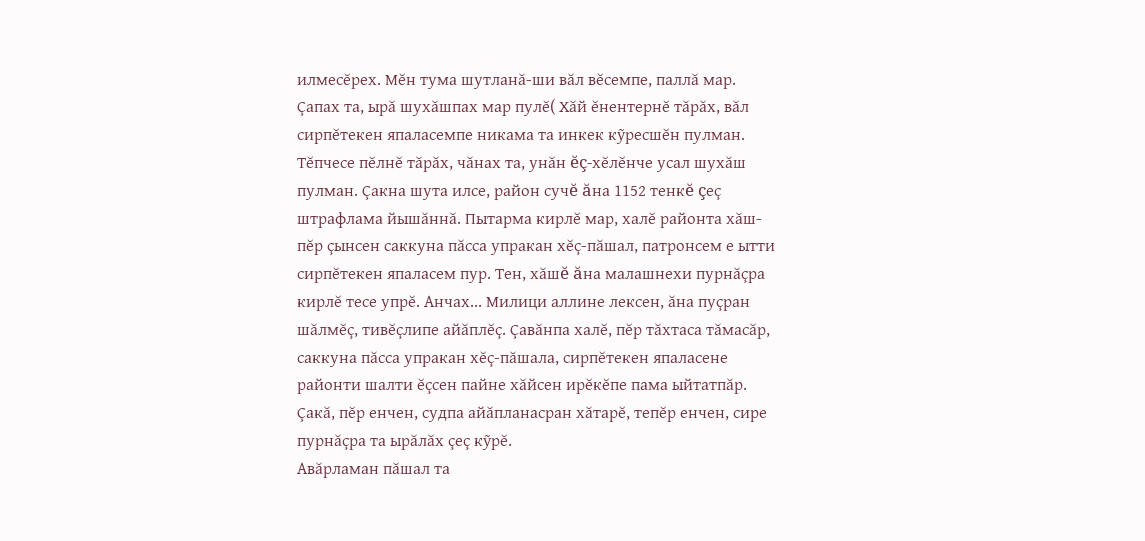илмесĕрех. Мĕн тума шутланă-ши вăл вĕсемпе, паллă мар. Çапах та, ырă шухăшпах мар пулĕ( Хăй ĕнентернĕ тăрăх, вăл сирпĕтекен япаласемпе никама та инкек кỹресшĕн пулман. Тĕпчесе пĕлнĕ тăрăх, чăнах та, унăн ĕç-хĕлĕнче усал шухăш пулман. Çакна шута илсе, район сучĕ ăна 1152 тенкĕ çеç штрафлама йышăннă. Пытарма кирлĕ мар, халĕ районта хăш-пĕр çынсен саккуна пăсса упракан хĕç-пăшал, патронсем е ытти сирпĕтекен япаласем пур. Тен, хăшĕ ăна малашнехи пурнăçра кирлĕ тесе упрĕ. Анчах... Милици аллине лексен, ăна пуçран шăлмĕç, тивĕçлипе айăплĕç. Çавăнпа халĕ, пĕр тăхтаса тăмасăр, саккуна пăсса упракан хĕç-пăшала, сирпĕтекен япаласене районти шалти ĕçсен пайне хăйсен ирĕкĕпе пама ыйтатпăр. Çакă, пĕр енчен, судпа айăпланасран хăтарĕ, тепĕр енчен, сире пурнăçра та ырăлăх çеç кỹрĕ.
Авăрламан пăшал та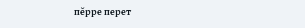пĕрре перет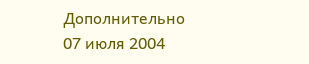Дополнительно
07 июля 2004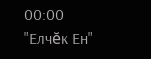00:00
"Елчĕк Ен"